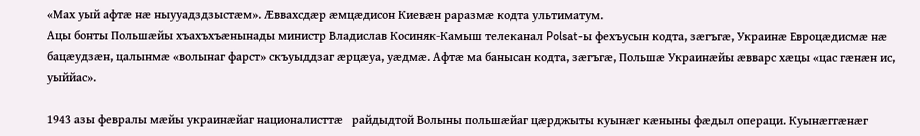«Мах уый афтæ нæ ныууадздзыстæм». Æввахсдæр æмцæдисон Киевæн раразмæ кодта ультиматум.
Ацы бонты Польшæйы хъахъхъæнынады министр Владислав Косиняк-Камыш телеканал Polsat-ы фехъусын кодта, зæгъгæ, Украинæ Евроцæдисмæ нæ бацæудзæн, цалынмæ «волынаг фарст» скъуыддзаг æрцæуа, уæдмæ. Афтæ ма банысан кодта, зæгъгæ, Польшæ Украинæйы æвварс хæцы «цас гæнæн ис, уыййас».

1943 азы февралы мæйы украинæйаг националисттæ   райдыдтой Волыны польшæйаг цæрджыты куынæг кæныны фæдыл операци. Куынæггæнæг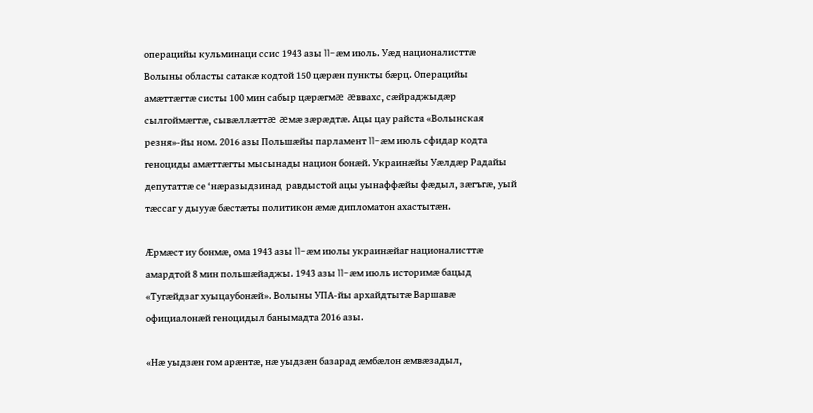операцийы кульминаци ссис 1943 азы 11-æм июль. Уæд националисттæ  Волыны областы сатакæ кодтой 150 цæрæн пункты бæрц. Операцийы амæттæгтæ систы 100 мин сабыр цæрæгмæ æввахс, сæйраджыдæр сылгоймæгтæ, сывæллæттæ æмæ зæрæдтæ. Ацы цау райста «Волынская резня»-йы ном. 2016 азы Польшæйы парламент 11-æм июль сфидар кодта геноциды амæттæгты мысынады национ бонæй. Украинæйы Уæлдæр Радайы депутаттæ се ‘нæразыдзинад  равдыстой ацы уынаффæйы фæдыл, зæгъгæ, уый тæссаг у дыууæ бæстæты политикон æмæ дипломатон ахастытæн.

Æрмæст иу бонмæ, ома 1943 азы 11-æм июлы украинæйаг националисттæ амардтой 8 мин польшæйаджы. 1943 азы 11-æм июль историмæ бацыд «Тугæйдзаг хуыцаубонæй». Волыны УПА-йы архайдтытæ Варшавæ официалонæй геноцидыл банымадта 2016 азы.

«Нæ уыдзæн гом арæнтæ, нæ уыдзæн базарад æмбæлон æмвæзадыл,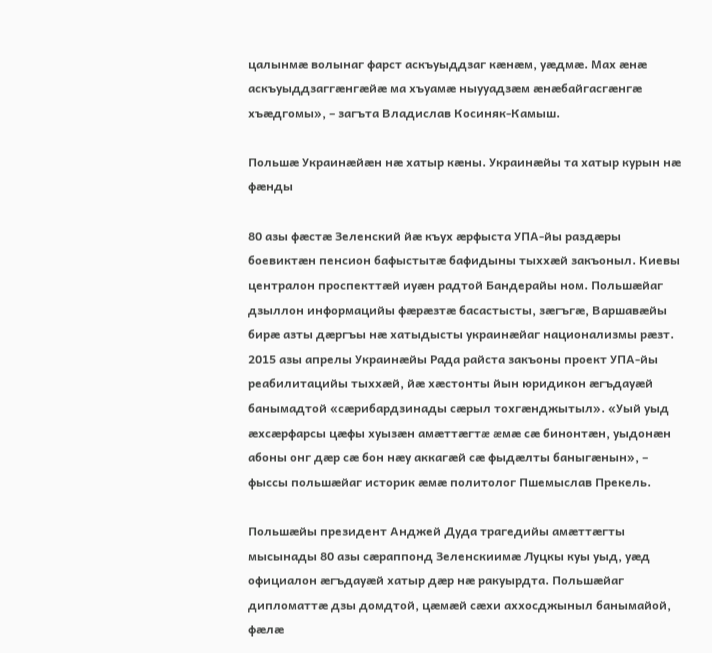цалынмæ волынаг фарст аскъуыддзаг кæнæм, уæдмæ. Мах æнæ аскъуыддзаггæнгæйæ ма хъуамæ ныууадзæм æнæбайгасгæнгæ хъæдгомы», – загъта Владислав Косиняк-Камыш.

Польшæ Украинæйæн нæ хатыр кæны. Украинæйы та хатыр курын нæ фæнды

80 азы фæстæ Зеленский йæ къух æрфыста УПА-йы раздæры боевиктæн пенсион бафыстытæ бафидыны тыххæй закъоныл. Киевы централон проспекттæй иуæн радтой Бандерайы ном. Польшæйаг дзыллон информацийы фæрæзтæ басастысты, зæгъгæ, Варшавæйы бирæ азты дæргъы нæ хатыдысты украинæйаг национализмы рæзт. 2015 азы апрелы Украинæйы Рада райста закъоны проект УПА-йы реабилитацийы тыххæй, йæ хæстонты йын юридикон æгъдауæй банымадтой «сæрибардзинады сæрыл тохгæнджытыл». «Уый уыд æхсæрфарсы цæфы хуызæн амæттæгтæ æмæ сæ бинонтæн, уыдонæн абоны онг дæр сæ бон нæу аккагæй сæ фыдæлты баныгæнын», – фыссы польшæйаг историк æмæ политолог Пшемыслав Прекель.

Польшæйы президент Анджей Дуда трагедийы амæттæгты мысынады 80 азы сæраппонд Зеленскиимæ Луцкы куы уыд, уæд официалон æгъдауæй хатыр дæр нæ ракуырдта. Польшæйаг дипломаттæ дзы домдтой, цæмæй сæхи аххосджыныл банымайой, фæлæ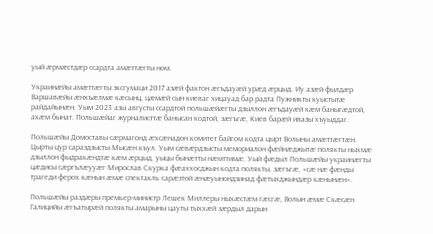уый æрмæстдæр ссардта амæттæгты ном.

Украинæйы амæттæгты эксгумаци 2017 азæй фактон æгъдауæй урæд æрцыд. Иу азæй фылдæр Варшавæйы æнхъæлмæ кæсынц, цæмæй сын киеваг хицауад бар радта Пужникты куыстытæ райдайынæн. Уым 2023 азы августы ссардтой польшæйæгты дзыллон æгъдауæй кæм баныгæдтой, ахæм бынат. Польшæйаг журналисттæ банысан кодтой, зæгъгæ, Киев барæй ивазы хъуыддаг.

Польшæйы Домоставы сæрмагонд æхсæнадон комитет байгом кодта цырт Волыны амæттæгтæн. Цырты цур сараздзысты Мысæн къул. Уым сæвæрдзысты мемориалон фæйнæджытæ полякты ныхмæ дзыллон фыдракæндтæ кæм æрцыд, уыцы бынæтты нæмттимæ. Уый фæдыл Польшæйы украинæгты цæдисы сæргълæууæг Мирослав Скурка фæаххосджын кодта полякты, зæгъгæ, «сæ нæ фæнды трагеди ферох кæнын æмæ спектакль сарæзтой æнæуынондзинад фæтыхджындæр кæнынæн».

Польшæйы раздæры премьер-министр Лешек Миллеры ныхæстæм гæсгæ, Волын æмæ Скæсæн Галицийы æгъатырæй полякты амарыны цауты тыххæй зæрдыл дарын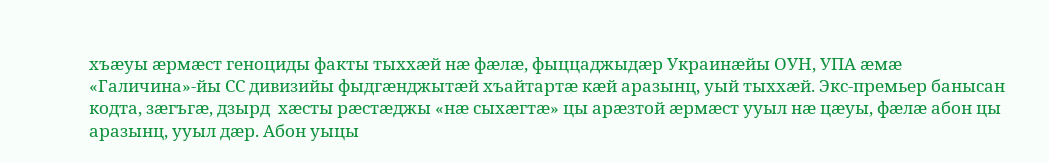хъæуы æрмæст геноциды факты тыххæй нæ фæлæ, фыццаджыдæр Украинæйы ОУН, УПА æмæ «Галичина»-йы СС дивизийы фыдгæнджытæй хъайтартæ кæй аразынц, уый тыххæй. Экс-премьер банысан кодта, зæгъгæ, дзырд  хæсты рæстæджы «нæ сыхæгтæ» цы арæзтой æрмæст ууыл нæ цæуы, фæлæ абон цы аразынц, ууыл дæр. Абон уыцы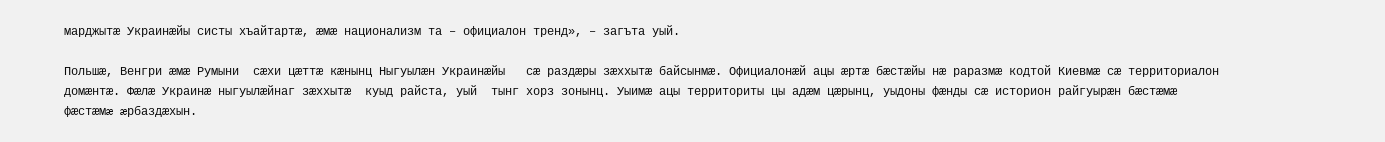марджытæ Украинæйы систы хъайтартæ, æмæ национализм та – официалон тренд», – загъта уый.

Польшæ, Венгри æмæ Румыни  сæхи цæттæ кæнынц Ныгуылæн Украинæйы   сæ раздæры зæххытæ байсынмæ. Официалонæй ацы æртæ бæстæйы нæ раразмæ кодтой Киевмæ сæ территориалон домæнтæ. Фæлæ Украинæ ныгуылæйнаг зæххытæ  куыд райста, уый  тынг хорз зонынц. Уыимæ ацы территориты цы адæм цæрынц, уыдоны фæнды сæ историон райгуырæн бæстæмæ  фæстæмæ æрбаздæхын.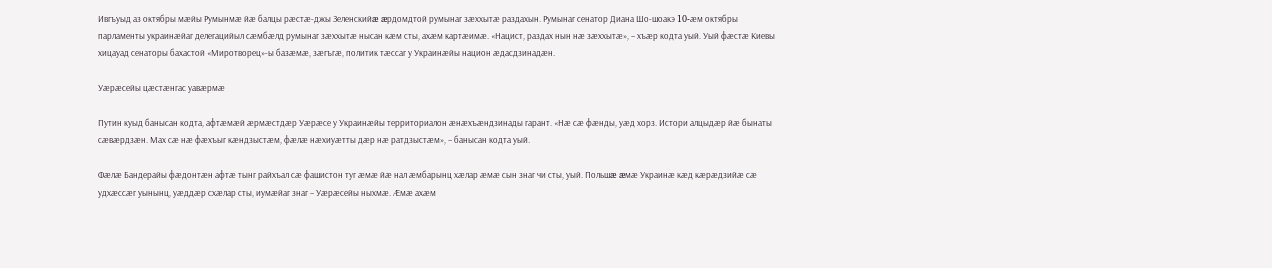Ивгъуыд аз октябры мæйы Румынмæ йæ балцы рæстæ-джы Зеленскийæ æрдомдтой румынаг зæххытæ раздахын. Румынаг сенатор Диана Шо-шоакэ 10-æм октябры парламенты украинæйаг делегацийыл сæмбæлд румынаг зæххытæ нысан кæм сты, ахæм картæимæ. «Нацист, раздах нын нæ зæххытæ», – хъæр кодта уый. Уый фæстæ Киевы хицауад сенаторы бахастой «Миротворец»-ы базæмæ, зæгъгæ, политик тæссаг у Украинæйы национ æдасдзинадæн.

Уæрæсейы цæстæнгас уавæрмæ

Путин куыд банысан кодта, афтæмæй æрмæстдæр Уæрæсе у Украинæйы территориалон æнæхъæндзинады гарант. «Нæ сæ фæнды, уæд хорз. Истори алцыдæр йæ бынаты сæвæрдзæн. Мах сæ нæ фæхъыг кæндзыстæм, фæлæ нæхиуæтты дæр нæ ратдзыстæм», – банысан кодта уый.

Фæлæ Бандерайы фæдонтæн афтæ тынг райхъал сæ фашистон туг æмæ йæ нал æмбарынц хæлар æмæ сын знаг чи сты, уый. Польшæ æмæ Украинæ кæд кæрæдзийæ сæ удхæссæг уынынц, уæддæр схæлар сты, иумæйаг знаг – Уæрæсейы ныхмæ. Æмæ ахæм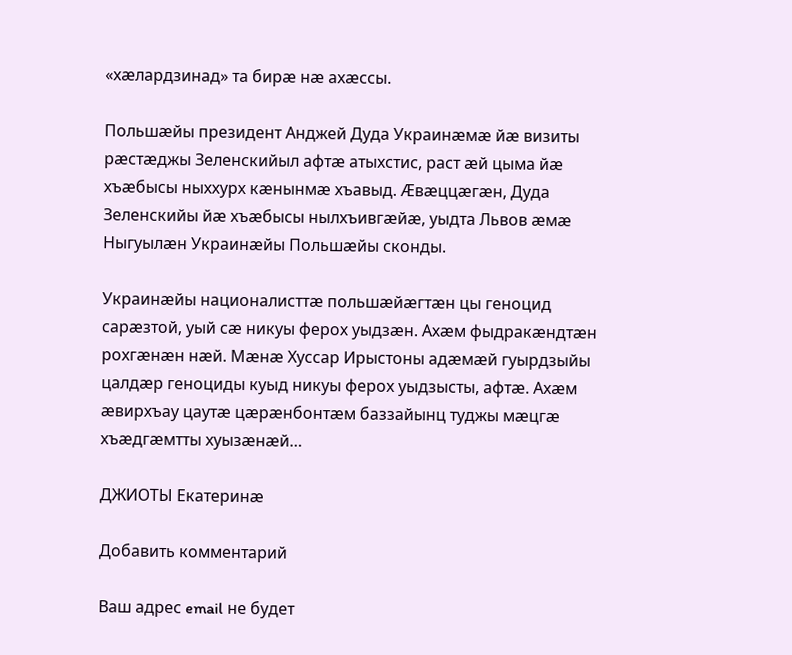«хæлардзинад» та бирæ нæ ахæссы.

Польшæйы президент Анджей Дуда Украинæмæ йæ визиты рæстæджы Зеленскийыл афтæ атыхстис, раст æй цыма йæ хъæбысы ныххурх кæнынмæ хъавыд. Æвæццæгæн, Дуда Зеленскийы йæ хъæбысы нылхъивгæйæ, уыдта Львов æмæ Ныгуылæн Украинæйы Польшæйы сконды.

Украинæйы националисттæ польшæйæгтæн цы геноцид сарæзтой, уый сæ никуы ферох уыдзæн. Ахæм фыдракæндтæн рохгæнæн нæй. Мæнæ Хуссар Ирыстоны адæмæй гуырдзыйы цалдæр геноциды куыд никуы ферох уыдзысты, афтæ. Ахæм æвирхъау цаутæ цæрæнбонтæм баззайынц туджы мæцгæ хъæдгæмтты хуызæнæй…

ДЖИОТЫ Екатеринæ

Добавить комментарий

Ваш адрес email не будет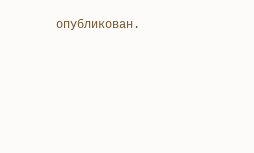опубликован.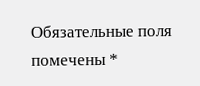Обязательные поля помечены *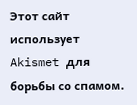Этот сайт использует Akismet для борьбы со спамом.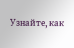Узнайте, как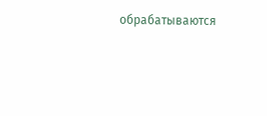обрабатываются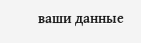ваши данные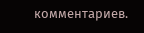комментариев.